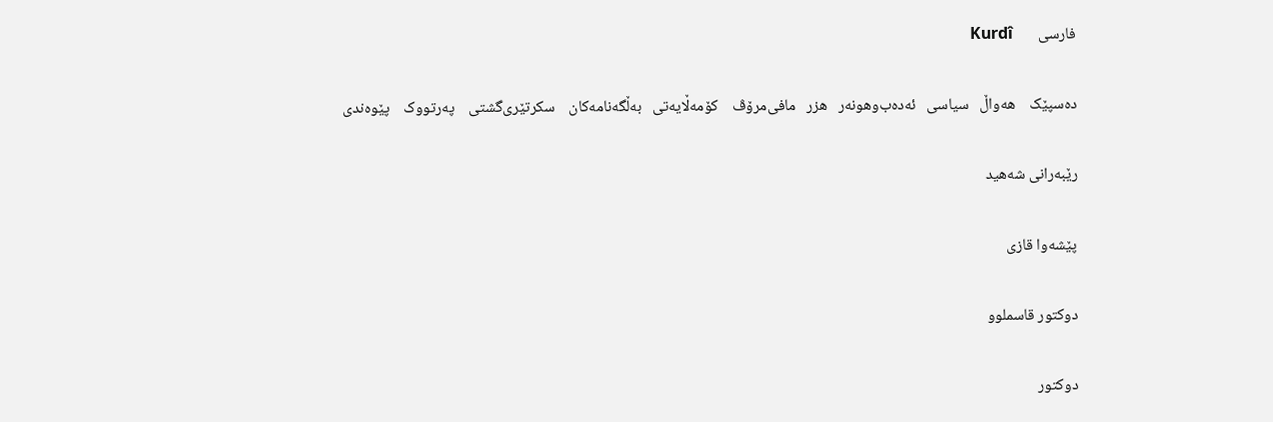فارسی       Kurdî

ده‌سپێک    هه‌واڵ   سیاسی   ئه‌ده‌ب‌وهونه‌ر   هزر   مافی‌مرۆڤ    کۆمه‌ڵایه‌تی   به‌ڵگه‌نامه‌کان    سکرتێری‌گشتی    په‌رتووک    پێوه‌ندی

رێبه‌رانی شه‌هید

پێشه‌وا قازی‌

دوكتور قاسملوو

دوكتور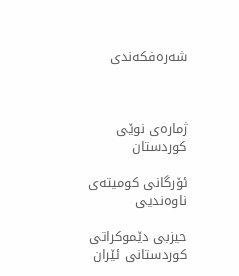شه‌ره‌فکه‌ندی



ژماره‌ی نوێی كوردستان

ئۆرگانی كومیته‌ی ناوه‌ندیی

حیزبی دێموكراتی كوردستانی ئێران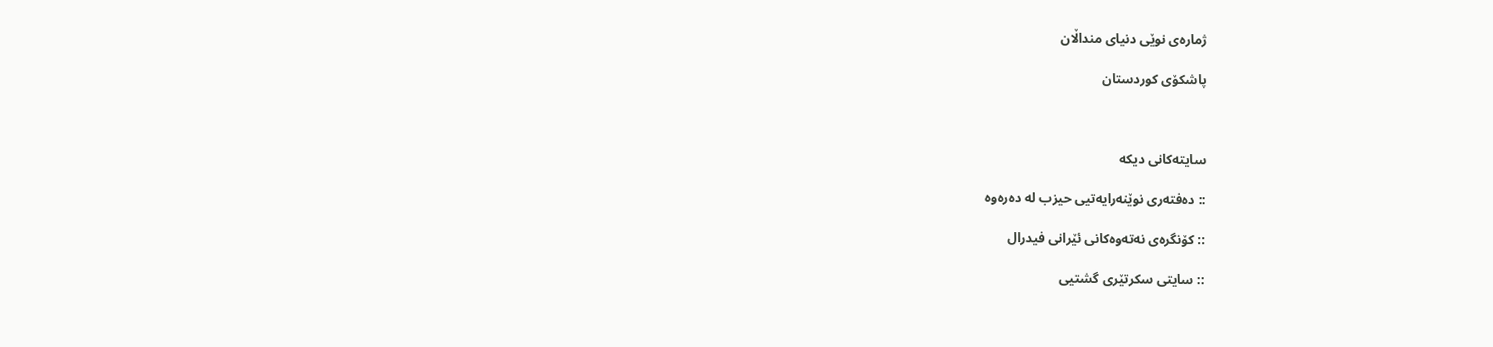ژماره‌ی نوێی دنیای منداڵان

پاشكۆی كوردستان



سایته‌کانی دیکه

:: ده‌فته‌ری نوێنه‌رایه‌تیی حیزب له ده‌ره‌وه

:: كۆنگره‌ی‌ نه‌ته‌وه‌كانی‌ ئێرانی‌ فیدرال

:: سایتی سکرتێری گشتیی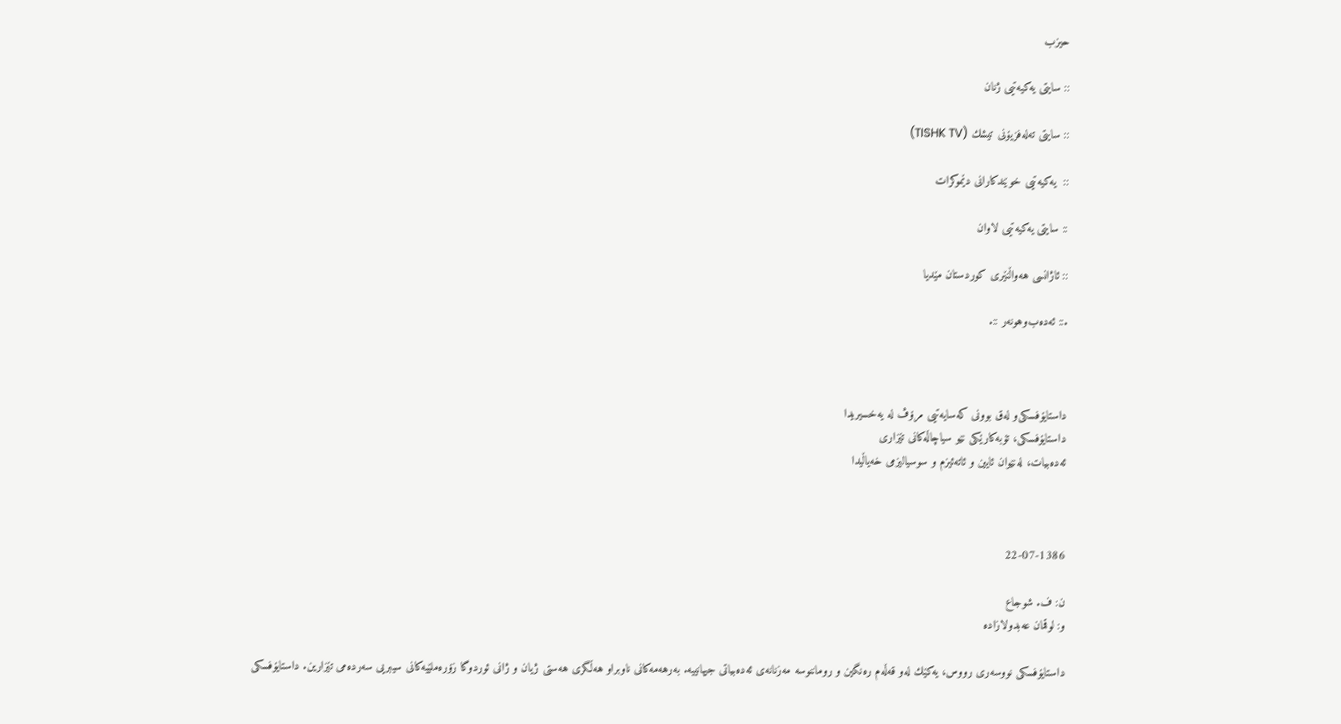حیزب

:: سایتی یه‌كیه‌تیی ژنان

:: سایتی ته‌له‌فزیۆنی‌ تیشك (TISHK TV)

::  یه‌كیه‌تیی‌ خوێندكارانی‌ دێموكرات

:: سایتی یه‌کیه‌تیی لاوان

:: ئاژانسی هه‌واڵنێری كوردستان مێدیا

.:: ئه‌ده‌ب‌وهونه‌ر ::.



داستایۆفسكی‌و له‌ق بوونی‌ كه‌سایه‌تیی‌ مرۆڤ له‌ یه‌خسیریدا
داستایۆفسكی‌، تۆبه‌كارێكی‌ نێو سیاچاڵه‌كانی‌ تێزاری‌
ئه‌ده‌بیات، له‌نێوان ئایین و ئاته‌ئیزم و سوسیالیزمی‌ خه‌یاڵیدا



22-07-1386

ن: ف. شوجاع
و: لوقمان عه‌بدولازاده‌

داستایۆفسكی‌ نووسه‌ری رووس، یه‌كێك له‌و قه‌ڵه‌م ره‌نگین و روماننوسه‌ مه‌زنانه‌ی‌ ئه‌ده‌بیاتی‌ جیهانییه‌. به‌رهه‌مه‌كانی‌ ناوبراو هه‌ڵگری‌ هه‌ستی‌ ژیان و ژانی‌ ئوردوگا زۆره‌ملێیه‌كانی‌ سیبریی‌ سه‌رده‌می‌ تێزارین. داستایۆفسكی‌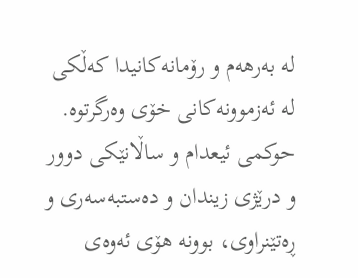له‌ به‌رهه‌م و رۆمانه‌كانیدا كه‌ڵكی‌ له‌ ئه‌زموونه‌كانی‌ خۆی‌ وه‌رگرتوه‌. حوكمی‌ ئیعدام و ساڵانێكی‌ دوور و درێژی‌ زیندان و ده‌ستبه‌سه‌ری‌ و ڕه‌تێنراوی‌، بوونه‌ هۆی‌ ئه‌وه‌ی‌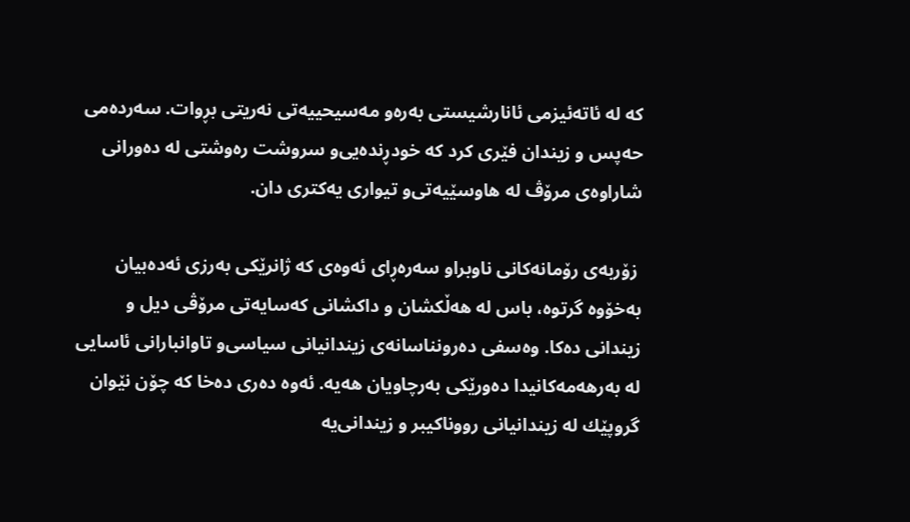كه‌ له‌ ئاته‌ئیزمی‌ ئانارشیستی‌ به‌ره‌و مه‌سیحییه‌تی‌ نه‌ریتی‌ بڕوات. سه‌رده‌می‌ حه‌پس و زیندان فێری‌ كرد كه‌ خودڕنده‌یی‌و سروشت ره‌وشتی‌ له‌ ده‌ورانی‌ شاراوه‌ی‌ مرۆڤ له‌ هاوسێیه‌تی‌و تیواری‌ یه‌كتری‌ دان.

 زۆربه‌ی‌ رۆمانه‌كانی‌ ناوبراو سه‌ره‌ڕای‌ ئه‌وه‌ی‌ كه‌ ژانرێكی‌ به‌رزی‌ ئه‌ده‌بیان به‌خۆوه‌ گرتوه‌، باس له‌ هه‌ڵكشان و داكشانی‌ كه‌سایه‌تی‌ مرۆڤی‌ دیل و زیندانی‌ ده‌كا. وه‌سفی‌ ده‌رونناسانه‌ی‌ زیندانیانی‌ سیاسی‌و تاوانبارانی‌ ئاسایی‌ له‌ به‌رهه‌مه‌كانیدا ده‌ورێكی‌ به‌رچاویان هه‌یه‌. ئه‌وه‌ ده‌ری‌ ده‌خا كه‌ چۆن نێوان گروپێك له‌ زیندانیانی‌ رووناكیبر و زیندانی‌یه‌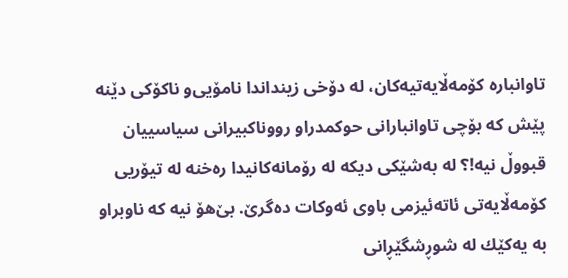تاوانباره‌ كۆمه‌ڵایه‌تیه‌كان، له‌ دۆخی‌ زینداندا نامۆیی‌و ناكۆكی‌ دێنه‌ پێش كه‌ بۆچی‌ تاوانبارانی‌ حوكمدراو رووناكبیرانی‌ سیاسییان قبووڵ‌ نیه‌!؟ له‌ به‌شێكی‌ دیكه‌ له‌ رۆمانه‌كانیدا ره‌خنه‌ له‌ تیۆریی‌ كۆمه‌ڵایه‌تی‌ ئاته‌ئیزمی‌ باوی‌ ئه‌وكات ده‌گرێ‌. بێ‌هۆ نیه‌ كه‌ ناوبراو به‌ یه‌كێك له‌ شوڕشگێڕانی‌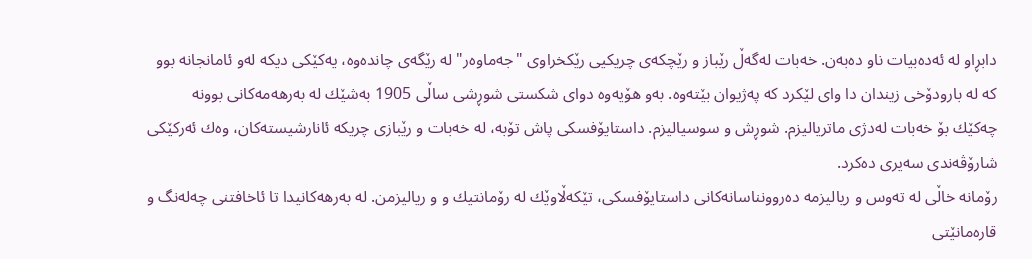دابڕاو له‌ ئه‌ده‌بیات ناو ده‌به‌ن. خه‌بات له‌گه‌ڵ‌ رێباز و رێچكه‌ی‌ چریكیی‌ رێكخراوی‌ "جه‌ماوه‌ر" له‌ رێگه‌ی‌ چانده‌وه‌، یه‌كێكی‌ دیكه‌ له‌و ئامانجانه‌ بوو كه‌ له‌ بارودۆخی‌ زیندان دا وای‌ لێكرد كه‌ په‌ژیوان بێته‌وه‌. به‌و هۆیه‌وه‌ دوای‌ شكستی‌ شوڕشی‌ ساڵی‌ 1905 به‌شێك له‌ به‌رهه‌مه‌كانی‌ بوونه‌ چه‌كێك بۆ خه‌بات له‌دژی‌ ماتریالیزم. شوڕش و سوسیالیزم. داستایۆفسكی‌ پاش تۆبه‌، له‌ خه‌بات و رێبازی‌ چریكه‌ ئانارشیسته‌كان، وه‌ك ئه‌ركێكی‌ شارۆڤه‌ندی‌ سه‌یری‌ ده‌كرد.
رۆمانه‌ خاڵی‌ له‌ ته‌وس و ریالیزمه‌ ده‌روونناسانه‌كانی‌ داستایۆفسكی‌، تێكه‌ڵاوێك له‌ رۆمانتیك و و ریالیزمن. له‌ به‌رهه‌كانیدا تا ئاخافتنی‌ چه‌له‌نگ و قاره‌مانێتی‌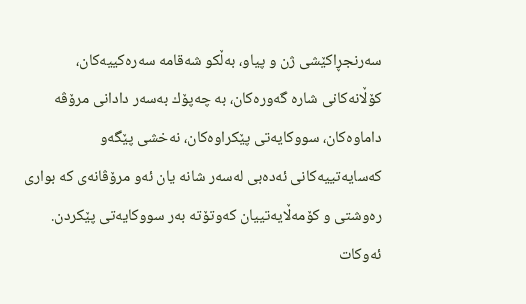سه‌رنجڕاكێشی‌ ژن و پیاو، به‌ڵكو شه‌قامه‌ سه‌ره‌كییه‌كان، كۆڵانه‌كانی‌ شاره‌ گه‌وره‌كان، به‌ چه‌پۆك به‌سه‌ر دادانی‌ مرۆڤه‌ داماوه‌كان، سووكایه‌تی‌ پێكراوه‌كان، نه‌خشی‌ پێگه‌و كه‌سایه‌تییه‌كانی‌ ئه‌ده‌بی‌ له‌سه‌ر شانه‌ یان ئه‌و مرۆڤانه‌ی‌ كه‌ بواری‌ ره‌وشتی‌ و كۆمه‌ڵایه‌تییان كه‌وتۆته‌ به‌ر سووكایه‌تی‌ پێكردن. ئه‌وكات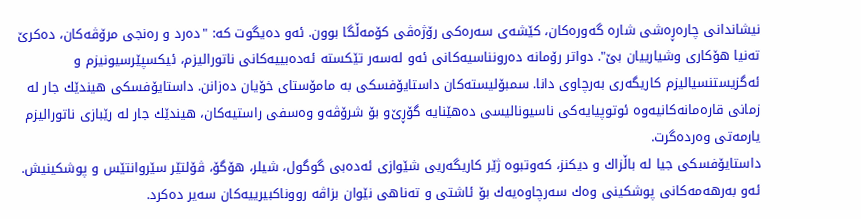نیشاندانی‌ چاره‌ڕه‌شی‌ شاره‌ گه‌وره‌كان، كێشه‌ی‌ سه‌ره‌كی‌ رۆژه‌ڤی‌ كۆمه‌ڵگا بوون. ئه‌و ده‌یگوت كه‌: "ده‌رد و ره‌نجی‌ مرۆڤه‌كان، ده‌كرێ‌ ته‌نیا هۆكاری‌ وشیارییان بێ‌". دواتر رۆمانه‌ ده‌رونناسیه‌كانی‌ ئه‌و له‌سه‌ر تێكسته‌ ئه‌ده‌بییه‌كانی‌ ناتورالیزم، ئیكسپێرسیونیزم و ئه‌گزیستنسیالیزم كاریگه‌ری‌ به‌رچاوی‌ دانا. سمبۆلیسته‌كان داستایۆفسكی‌ به‌ مامۆستای‌ خۆیان ده‌زانن. داستایۆفسكی‌ هیندێك جار له‌ زمانی‌ قاره‌مانه‌كانیه‌وه‌ ئوتوپیایه‌كی‌ ناسیونالیسی‌ ده‌هێنایه‌ گۆڕێ‌و بۆ شرۆڤه‌و وه‌سفی‌ راستیه‌كان، هیندێك جار له‌ رێبازی‌ ناتورالیزم یارمه‌تی‌ وه‌رده‌گرت.
داستایۆفسكی‌ جیا له‌ باڵزاك و دیكنز، كه‌وتبوه‌ ژێر كاریگه‌ریی‌ شێوازی‌ ئه‌ده‌بی‌ گوگول، شیلر، هۆگۆ، ڤۆلتێر سێروانتێس و پوشكینیش. ئه‌و به‌رهه‌مه‌كانی‌ پوشكینی‌ وه‌ك سه‌رچاوه‌یه‌ك بۆ ئاشتی‌ و ته‌ناهی‌ نێوان بزاڤه‌ رووناكبیرییه‌كان سه‌یر ده‌كرد.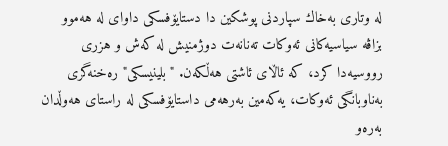له‌ وتاری‌ به‌خاك سپاردنی‌ پوشكین دا دستایۆفسكی‌ داوای‌ له‌ هه‌موو بزاڤه‌ سیاسیه‌كانی‌ ئه‌وكات ته‌نانه‌ت دوژمنیش له‌ كه‌ش و هزری‌ رووسیه‌دا كرد، كه‌ ئاڵای‌ ئاشتی‌ هه‌ڵكه‌ن. "بلینیسكی‌" ره‌خنه‌گری‌ به‌ناوبانگی‌ ئه‌وكات، یه‌كه‌مین به‌رهه‌می‌ داستایۆفسكی‌ له‌ راستای‌ هه‌وڵدان به‌ره‌و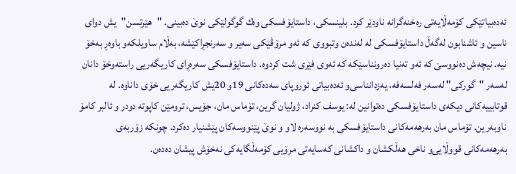ئه‌ده‌بیاتێكی‌ كۆمه‌ڵایه‌تی‌ ره‌خنه‌گرانه‌ ناودێر كرد. بلینسكی‌، داستایۆفسكی‌ وه‌ك گوگولێكی‌ نوێ‌ ده‌بینی‌. "هێرتسن"یش دوای‌ ناسین و ئاشنابون له‌گه‌ڵ‌ داستایۆفسكی‌ له‌ له‌نده‌ن وتبووی‌ كه‌ ئه‌و مرۆڤێكی‌ سه‌یر و سه‌رنجڕاكێشه‌، به‌ڵام ساویلكه‌و باوه‌ڕ به‌خۆ نیه‌. نیچه‌ش ده‌نووسێ‌ كه‌ ئه‌و ته‌نیا ده‌رونناسێكه‌ كه‌ ئه‌وی‌ فێری‌ شت كردوه‌. داستایۆفسكی‌ سه‌ره‌ڕای‌ كاریگه‌ریی‌ راسته‌وخۆ دانان له‌سه‌ر "گوركی‌" له‌سه‌ر فه‌لسه‌فه‌، یه‌زدانناسی‌و ئه‌ده‌بیاتی‌ ئوروپای‌ سه‌ده‌كانی‌ 19و 20یش كاریگه‌ریی‌ خۆی‌ داناوه‌. له‌ قوتابییه‌كانی‌ دیكه‌ی‌ داستایۆفسكی‌ ده‌توانین له‌: یوسف كنراد، ژولیان گرین، تۆماس مان، جۆیس، ترومێن كاپوته‌ دودر و ئالبر كامۆ ناوبه‌رین. تۆماس مان به‌رهه‌مه‌كانی‌ داستایۆفسكی‌ به‌ نووسه‌ره‌ لاو و نوێ‌ پێنووسه‌كان پێشنیار ده‌كرد. چونكه‌ زۆربه‌ی‌ به‌رهه‌مه‌كانی‌ قووڵایی‌و ناخی‌ هه‌ڵكشان و داكشانی‌ كه‌سایه‌تی‌ مرۆیی‌ كۆمه‌ڵگایه‌كی‌ نه‌خۆش پیشان ده‌ده‌ن.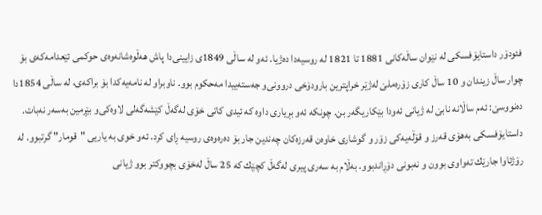فئودۆر داستایۆفسكی‌ له‌ نێوان ساڵه‌كانی‌ 1881 تا 1821 له‌ روسیه‌دا ده‌ژیا. ئه‌و له‌ ساڵی‌ 1849ی‌ زایینی‌دا پاش هه‌ڵوه‌شانه‌وه‌ی‌ حوكمی‌ ئێعدامه‌كه‌ی‌ بۆ چوار ساڵ‌ زیندان و 10 ساڵ‌ كاری‌ زۆره‌ملێ‌ له‌ژێر خراپترین بارودۆخی‌ دروونی‌و جه‌سته‌ییدا مه‌حكوم بوو. ناوبراو له‌ نامه‌یه‌كدا بۆ براكه‌ی‌، له‌ ساڵی‌ 1854دا ده‌نووسێ‌: ئه‌م ساڵانه‌ نابێ‌ له‌ ژیانی‌ ئه‌ودا بێكاریگه‌ر بن. چونكه‌ ئه‌و بڕیاری‌ داوه‌ كه‌ ئیدی‌ كاتی‌ خۆی‌ له‌گه‌ڵ‌ كێشه‌گه‌لی‌ لاوه‌كی‌و بێڕمین به‌سه‌ر نه‌بات. داستایۆفسكی‌ به‌هۆی‌ قه‌رز و قۆڵه‌یه‌كی‌ زۆر و گوشاری‌ خاوه‌ن قه‌رزه‌كان چه‌ندین جار بۆ ده‌ره‌وه‌ی‌ روسیه‌ ڕای‌ كرد. ئه‌و خوی‌ به‌ یاریی‌ "قومار" گرتبوو. له‌ رۆژئاوا جارێك ته‌واوی‌ بوون و نه‌بونی‌ دۆڕاندبوو. به‌ڵام به‌ سه‌ری‌ پیری‌ له‌گه‌ڵ‌ كچێك كه‌ 25 ساڵ‌ له‌خۆی‌ بچووكتر بوو ژیانی‌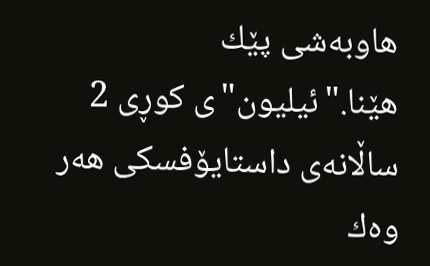هاوبه‌شی‌ پێك هێنا."ئیلیون"ی‌ كوڕی‌ 2 ساڵانه‌ی‌ داستایۆفسكی‌ هه‌ر وه‌ك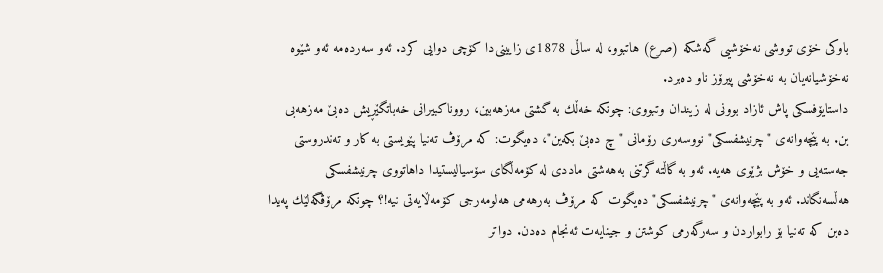باوكی‌ خۆی‌ تووشی‌ نه‌خۆشیی‌ گه‌شكه‌ (صرع) هاتبوو، له‌ ساڵی‌ 1878ی‌ زایینی‌دا كۆچی‌ دوایی‌ كرد. ئه‌و سه‌رده‌مه‌ ئه‌و شێوه‌ نه‌خۆشیانه‌یان به‌ نه‌خۆشی‌ پیرۆز ناو ده‌برد.
داستایۆفسكی‌ پاش ئازاد بوونی‌ له‌ زیندان وتبووی‌: چونكه‌ خه‌ڵك به‌ گشتی‌ مه‌زهه‌بین، رووناكبیرانی‌ خه‌باتگێڕیش ده‌بێ‌ مه‌زهه‌بی‌ بن. به‌ پێچه‌وانه‌ی‌ "چرنیشفسكی‌" نووسه‌ری‌ رۆمانی‌ "چ ده‌بێ‌ بكه‌ین"، ده‌یگوت: كه‌ مرۆڤ ته‌نیا پێویستی‌ به‌ كار و ته‌ندروستی‌ جه‌سته‌یی‌ و خۆش بژێوی‌ هه‌یه‌. ئه‌و به‌ گاڵته‌ گرتنی‌ به‌هه‌شتی‌ ماددی‌ له‌ كۆمه‌ڵگای‌ سۆسیالیستیدا داهاتووی‌ چرنیشفسكی‌ هه‌ڵسه‌نگاند. ئه‌و به‌ پێچه‌وانه‌ی‌ "چرنیشفسكی‌" ده‌یگوت كه‌ مرۆڤ به‌رهه‌می‌ هه‌لومه‌رجی‌ كۆمه‌ڵایه‌تی‌ نیه‌!؟ چونكه‌ مرۆڤگه‌لێك په‌یدا ده‌بن كه‌ ته‌نیا بۆ رابواردن و سه‌رگه‌رمی‌ كوشتن و جینایه‌ت ئه‌نجام ده‌دن. دواتر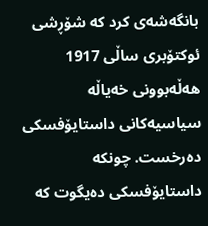بانگه‌شه‌ی‌ كرد كه‌ شۆڕشی‌ ئوكتۆبری‌ ساڵی‌ 1917 هه‌ڵه‌بوونی‌ خه‌یاڵه‌ سیاسیه‌كانی‌ داستایۆفسكی‌ ده‌رخست. چونكه‌ داستایۆفسكی‌ ده‌یگوت كه‌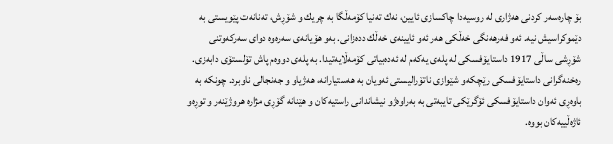بۆ چاره‌سه‌ر كردنی‌ هه‌ژاری‌ له‌ روسیه‌دا چاكسازی‌ ئایین، نه‌ك ته‌نیا كۆمه‌ڵگا به‌ چریك و شۆڕش، ته‌نانه‌ت پێویستی‌ به‌ دێموكراسیش نیه‌. ئه‌و فه‌رهه‌نگی‌ خه‌ڵكی‌ هه‌ر ئه‌و ئایینه‌ی‌ خه‌ڵك دده‌زانی‌. به‌و هۆیانه‌ی‌ سه‌ره‌وه‌ دوای‌ سه‌ركه‌وتنی‌ شۆڕشی‌ ساڵی‌ 1917 داستایۆفسكی‌ له‌ پله‌ی‌ یه‌كه‌م له‌ ئه‌ده‌بیاتی‌ كۆمه‌ڵایه‌تیدا. به‌ پله‌ی‌ دووه‌م پاش تۆلستۆی‌ دابه‌زی‌. ره‌خنه‌گرانی‌ داستایۆفسكی‌ رێچكه‌و شێوازی‌ ناتۆرالیستی‌ ئه‌ویان به‌ هه‌ستیارانه‌، هه‌ژیاو و جه‌نجالی‌ ناوبرد. چونكه‌ به‌ باوه‌ڕی‌ ئه‌وان داستایۆفسكی‌ ئۆگرێكی‌ تایبه‌تی‌ به‌ به‌راوه‌ژو نیشاندانی‌ راستیه‌كان و هێنانه‌ گۆڕی‌ مژاره‌ هروژێنه‌ر و توڕه‌و ئاژه‌ڵییه‌كان بووه‌.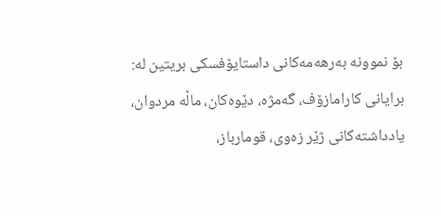بۆ نموونه‌ به‌رهه‌مه‌كانی‌ داستایۆفسكی‌ بریتین له‌: برایانی‌ كارامازۆف، گه‌مژه‌، دێوه‌كان، ماڵه‌ مردوان، یادداشته‌كانی‌ ژێر زه‌وی‌، قومارباز،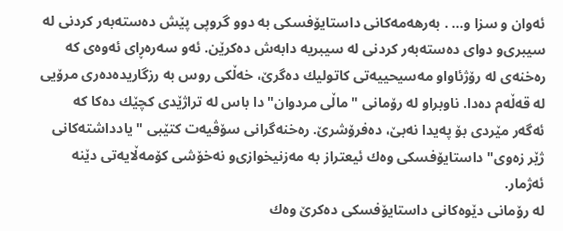ئه‌وان و سزا و... . به‌رهه‌مه‌كانی‌ داستایۆفسكی‌ به‌ دوو گروپی‌ پێش ده‌سته‌به‌ر كردنی‌ له‌ سیبری‌و دوای‌ ده‌سته‌به‌ر كردنی‌ له‌ سیبریه‌ دابه‌ش ده‌كرێن. ئه‌و سه‌ره‌ڕای‌ ئه‌وه‌ی‌ كه‌ ره‌خنه‌ی‌ له‌ رۆژئاواو مه‌سیحییه‌تی‌ كاتولیك ده‌گرێ‌، خه‌ڵكی‌ روس به‌ رزگاریده‌ده‌ری‌ مرۆیی‌ له‌ قه‌ڵه‌م ده‌دا. ناوبراو له‌ رۆمانی‌ "ماڵی‌ مردوان"دا باس له‌ تراژێدی‌ كچێك ده‌كا كه‌ ئه‌گه‌ر مێردی‌ بۆ په‌یدا نه‌بێ‌، ده‌فرۆشرێ‌. ره‌خنه‌گرانی‌ سۆڤیه‌ت كتێبی‌ "یادداشته‌كانی‌ ژێر زه‌وی‌" داستایۆفسكی‌ وه‌ك ئیعتراز به‌ مه‌زنیخوازی‌و نه‌خۆشی‌ كۆمه‌ڵایه‌تی‌ دێنه‌ ئه‌ژمار.
له‌ رۆمانی‌ دێوه‌كانی‌ داستایۆفسكی‌ ده‌كرێ‌ وه‌ك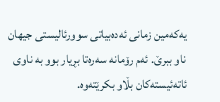یه‌كه‌مین زمانی‌ ئه‌ده‌بیاتی‌ سوورئالیستی‌ جیهان ناو ببرێ‌. ئه‌م رۆمانه‌ سه‌ره‌تا بڕیار بوو به‌ ناوی‌ ئاته‌ئیسته‌كان بڵاو بكرێته‌وه‌.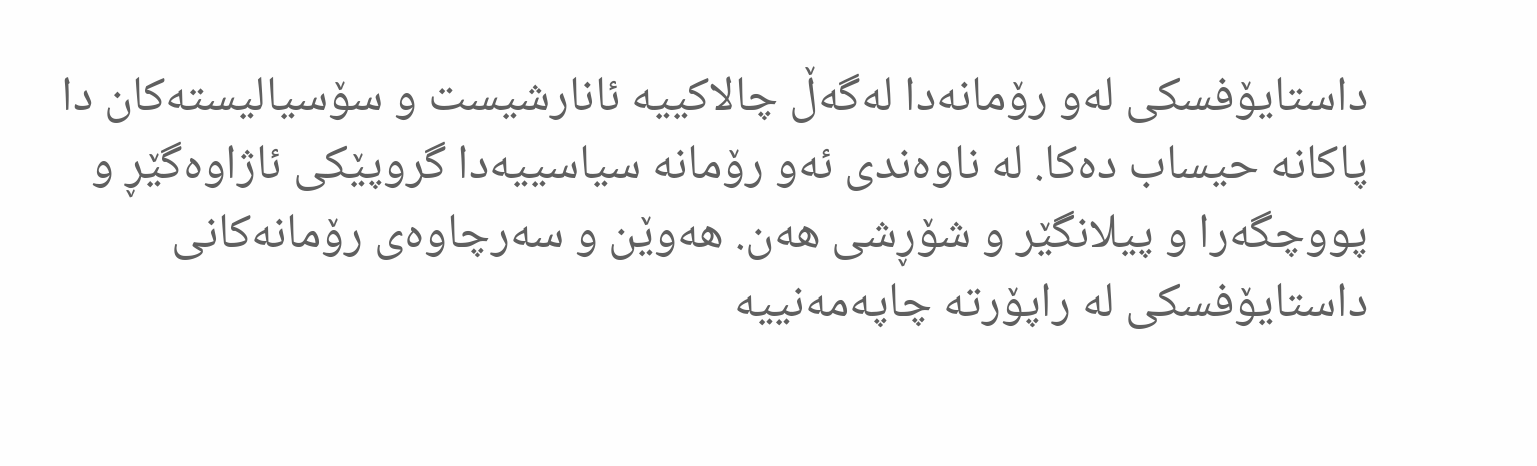داستایۆفسكی‌ له‌و رۆمانه‌دا له‌گه‌ڵ‌ چالاكییه‌ ئانارشیست و سۆسیالیسته‌كان دا پاكانه‌ حیساب ده‌كا. له‌ ناوه‌ندی‌ ئه‌و رۆمانه‌ سیاسییه‌دا گروپێكی‌ ئاژاوه‌گێڕ و پووچگه‌را و پیلانگێر و شۆڕشی‌ هه‌ن. هه‌وێن و سه‌رچاوه‌ی‌ رۆمانه‌كانی‌ داستایۆفسكی‌ له‌ راپۆرته‌ چاپه‌مه‌نییه‌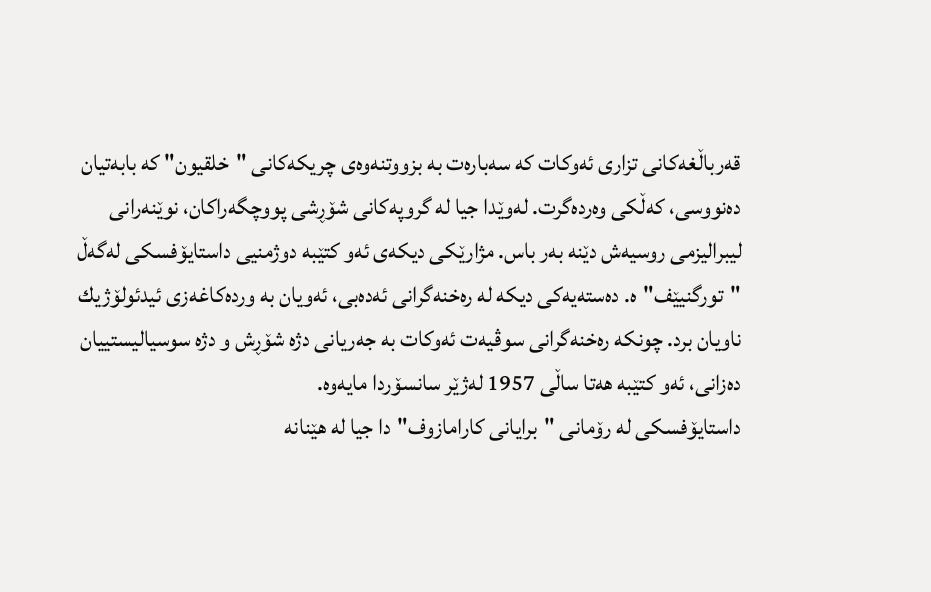قه‌رباڵغه‌كانی‌ تزاری‌ ئه‌وكات كه‌ سه‌باره‌ت به‌ بزووتنه‌وه‌ی‌ چریكه‌كانی‌ "خلقیون" كه‌ بابه‌تیان ده‌نووسی‌، كه‌ڵكی‌ وه‌رده‌گرت. له‌وێدا جیا له‌ گروپه‌كانی‌ شۆڕشی‌ پووچگه‌راكان، نوێنه‌رانی‌ لیبرالیزمی‌ روسیه‌ش دێنه‌ به‌ر باس. مژارێكی‌ دیكه‌ی‌ ئه‌و كتێبه‌ دوژمنیی‌ داستایۆفسكی‌ له‌گه‌ڵ‌ "تورگنیێف"ه‌. ده‌سته‌یه‌كی‌ دیكه‌ له‌ ره‌خنه‌گرانی‌ ئه‌ده‌بی‌، ئه‌ویان به‌ ورده‌كاغه‌زی‌ ئیدئولۆژیك ناویان برد. چونكه‌ ره‌خنه‌گرانی‌ سوڤیه‌ت ئه‌وكات به‌ جه‌ریانی‌ دژه‌ شۆڕش و دژه‌ سوسیالیستییان ده‌زانی‌، ئه‌و كتێبه‌ هه‌تا ساڵی‌ 1957 له‌ژێر سانسۆردا مایه‌وه‌.
داستایۆفسكی‌ له‌ رۆمانی‌ "برایانی‌ كارامازوف"دا جیا له‌ هێنانه‌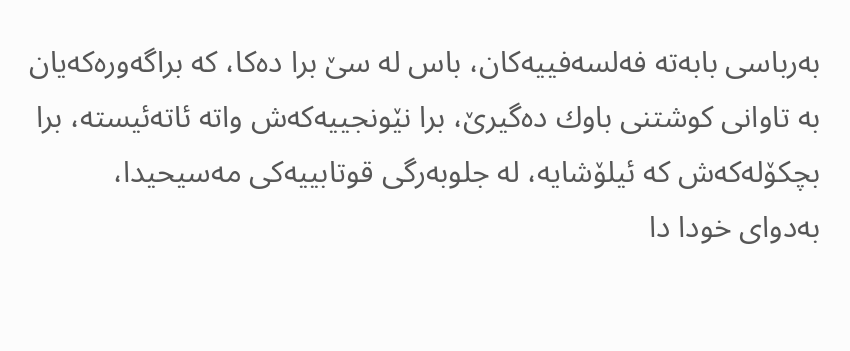به‌رباسی‌ بابه‌ته‌ فه‌لسه‌فییه‌كان، باس له‌ سێ‌ برا ده‌كا، كه‌ براگه‌وره‌كه‌یان به‌ تاوانی‌ كوشتنی‌ باوك ده‌گیرێ‌، برا نێونجییه‌كه‌ش واته‌ ئاته‌ئیسته‌، برا بچكۆله‌كه‌ش كه‌ ئیلۆشایه‌، له‌ جلوبه‌رگی‌ قوتابییه‌كی‌ مه‌سیحیدا، به‌دوای‌ خودا دا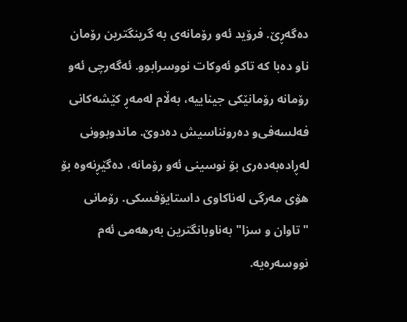ده‌گه‌ڕێ‌. فرۆید ئه‌و رۆمانه‌ی‌ به‌ گرینگترین رۆمان ناو ده‌با كه‌ تاكو ئه‌وكات نووسرابوو. ئه‌گه‌رچی‌ ئه‌و رۆمانه‌ رۆمانێكی‌ جیناییه‌، به‌ڵام له‌مه‌ڕ كێشه‌كانی‌ فه‌لسه‌فی‌و ده‌رونناسیش ده‌دوێ‌. ماندوبوونی‌ له‌ڕاده‌به‌ده‌ری‌ بۆ نوسینی‌ ئه‌و رۆمانه‌، ده‌گێڕنه‌وه‌ بۆ هۆی‌ مه‌رگی‌ له‌ناكاوی‌ داستایۆفسكی‌. رۆمانی‌ "تاوان و سزا" به‌ناوبانگترین به‌رهه‌می‌ ئه‌م نووسه‌ره‌یه‌.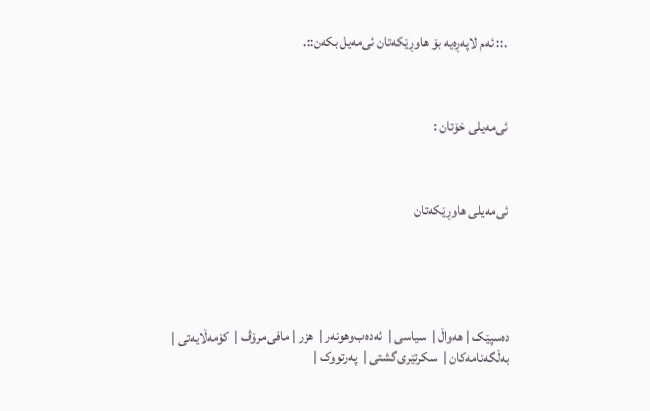.:: ئه‌م لاپه‌ڕه‌یه بۆ هاوڕێکه‌تان ئی‌مه‌یل بکه‌ن::.



ئی‌مه‌یلی خۆتان :



ئی‌مه‌یلی هاوڕێکه‌تان





ده‌سپێک | هه‌واڵ |  سیاسی |  ئه‌ده‌ب‌وهونه‌ر |  هزر | مافی‌مرۆڤ |  کۆمه‌ڵایه‌تی |  به‌ڵگه‌نامه‌کان |  سکرتێری‌گشتی |  په‌رتووک |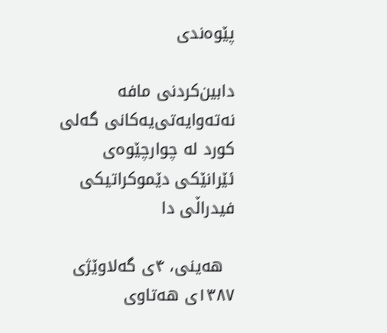پێوه‌ندی

دابین‌كردنی‌ مافه‌ نه‌ته‌وایه‌تی‌یه‌کانی گه‌لی‌ كورد له‌ چوارچێوه‌ی ئێرانێکی دێموكراتیكی‌ فیدراڵی‌ دا

  هه‌ینی، ۴‌ی گه‌لاوێژی ۱۳۸۷ی هه‌تاوی